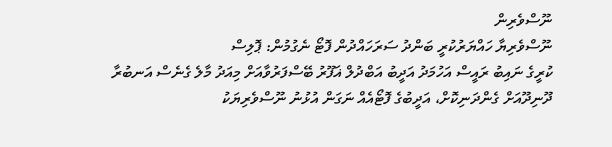ނޫސްވެރިން
ނޫސްވެރިޔާ ހައްޔަރުކުރީ ބަންދު ސަރަހައްދުން ފޮޓޯ ނެގުމުން: ޕޮލިސް
ކުރީގެ ނައިބު ރައީސް އަހުމަދު އަދީބު އަބްދުލް ޣަފޫރު ބޭސްފަރުވާއަށް މިއަދު މާލެ ގެނެސް އަނބުރާ ދޫނިދޫއަށް ގެންދަނިކޮށް، އަދީބުގެ ފޮޓޯއެއް ނަގަން އުޅުނު ނޫސްވެރިޔަކު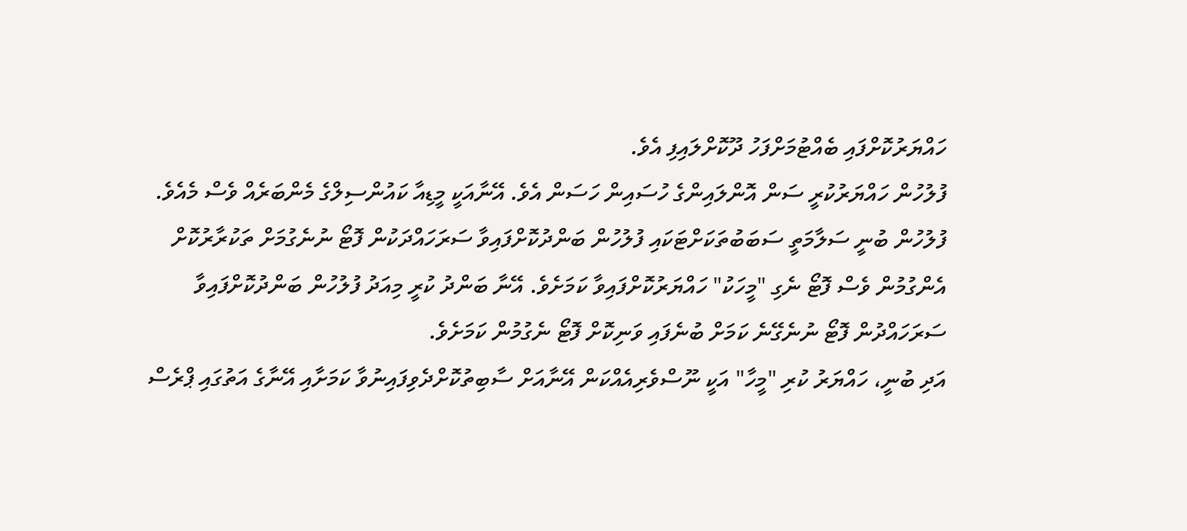ހައްޔަރުކޮށްފައި ބެއްޓުމަށްފަހު ދޫކޮށްލައިފި އެވެ.
ފުލުހުން ހައްޔަރުކުރީ ސަން އޮންލައިންގެ ހުސައިން ހަސަން އެވެ. އޭނާއަކީ މީޑިއާ ކައުންސިލްގެ މެންބަރެއް ވެސް މެއެވެ.
ފުލުހުން ބުނީ ސަލާމަތީ ސަބަބުތަކަށްޓަކައި ފުލުހުން ބަންދުކޮށްފައިވާ ސަރަހައްދަކުން ފޮޓޯ ނުނެގުމަށް ތަކުރާރުކޮށް އެންގުމުން ވެސް ފޮޓޯ ނެގި "މީހަކު" ހައްޔަރުކޮށްފައިވާ ކަމަށެވެ. އޭނާ ބަންދު ކުރީ މިއަދު ފުލުހުން ބަންދުކޮށްފައިވާ ސަރަހައްދުން ފޮޓޯ ނުނެގޭނެ ކަމަށް ބުނެފައި ވަނިކޮށް ފޮޓޯ ނެގުމުން ކަމަށެވެ.
އަދި ބުނީ، ހައްޔަރު ކުރި "މީހާ" އަކީ ނޫސްވެރިއެއްކަން އޭނާއަށް ސާބިތުކޮށްދެވިފައިނުވާ ކަމަށާއި އޭނާގެ އަތުގައި ޕްރެސް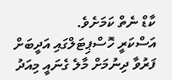ކާޑް ނެތް ކަމަށެވެ.
އަސްކަރީ ހޮސްޕިޓަލްގައި އަދީބަށް ފަރުވާ ދިނުމަށް މާލެ ގެނައީ މިއަދު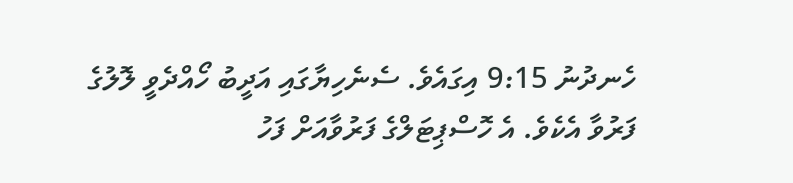ހެނދުނު 9:15 އިގައެވެ. ސެނެހިޔާގައި އަދީބު ހޯއްދެވީ ލޮލުގެ ފަރުވާ އެކެވެ. އެ ހޮސްޕިޓަލްގެ ފަރުވާއަށް ފަހު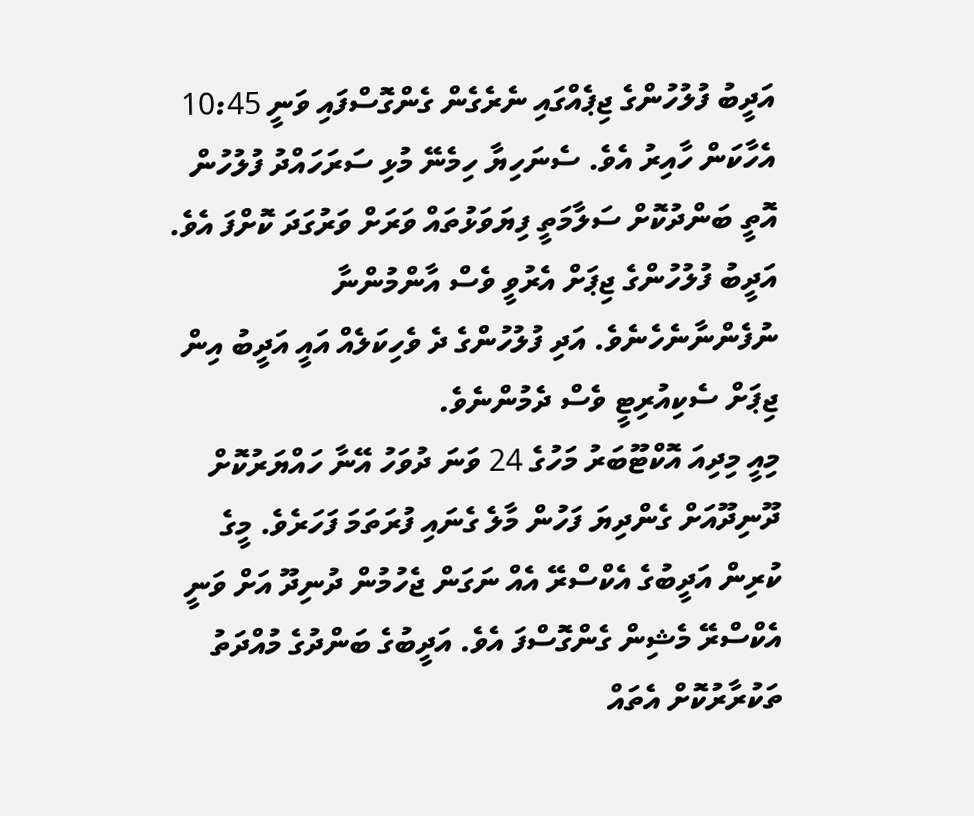އަދީބު ފުލުހުންގެ ޖިޕެއްގައި ނެރެގެން ގެންގޮސްފައި ވަނީ 10:45 އެހާކަން ހާއިރު އެވެ. ސެނަހިޔާ ހިމެނޭ މުޅި ސަރަހައްދު ފުލުހުން އޮތީ ބަންދުކޮށް ސަލާމަތީ ފިޔަވަޅުތައް ވަރަށް ވަރުގަދަ ކޮށްފަ އެވެ. އަދީބު ފުލުހުންގެ ޖިޕަށް އެރުވީ ވެސް އާންމުންނާ ނުފެންނާނެހެނެވެ. އަދި ފުލުހުންގެ ދެ ވެހިކަލެއް އައީ އަދީބު އިން ޖިޕަށް ސެކިއުރިޓީ ވެސް ދެމުންނެވެ.
މިއީ މިދިއަ އޮކްޓޫބަރު މަހުގެ 24 ވަނަ ދުވަހު އޭނާ ހައްޔަރުކޮށް ދޫނިދޫއަށް ގެންދިޔަ ފަހުން މާލެ ގެނައި ފުރަތަމަ ފަހަރެވެ. މީގެ ކުރިން އަދީބުގެ އެކްސްރޭ އެއް ނަގަން ޖެހުމުން ދުނިދޫ އަށް ވަނީ އެކްސްރޭ މެޝިން ގެންގޮސްފަ އެވެ. އަދީބުގެ ބަންދުގެ މުއްދަތު ތަކުރާރުކޮށް އެތައް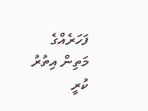ފަހަރެއްގެ މަތިން އިތުރު ކުރީ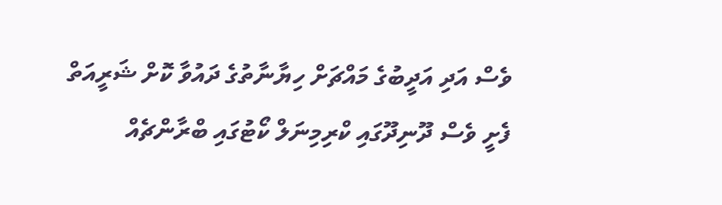ވެސް އަދި އަދީބުގެ މައްޗަށް ހިޔާނާތުގެ ދައުވާ ކޮށް ޝަރީއަތް ފެށީ ވެސް ދޫނިދޫގައި ކްރިމިނަލް ކޯޓުގައި ބްރާންޗެއް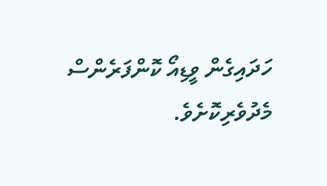ހަދައިގެން ވީޑިއޯ ކޮންފަރެންސް މެދުވެރިކޮށެވެ.